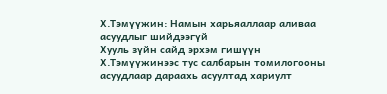Х.Тэмүүжин: Намын харьяаллаар аливаа асуудлыг шийдээгүй
Хууль зүйн сайд эрхэм гишүүн Х.Тэмүүжинээс тус салбарын томилогооны асуудлаар дараахь асуултад хариулт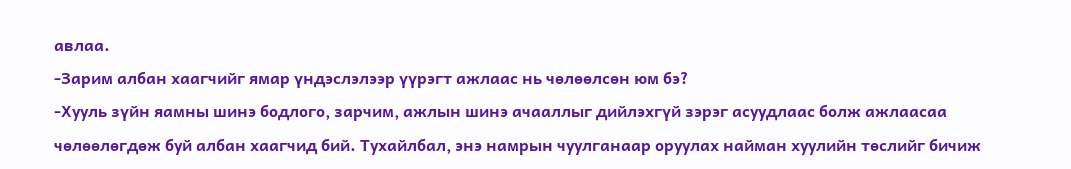авлаа.
-Зарим албан хаагчийг ямар үндэслэлээр үүрэгт ажлаас нь чөлөөлсөн юм бэ?
-Хууль зүйн яамны шинэ бодлого, зарчим, ажлын шинэ ачааллыг дийлэхгүй зэрэг асуудлаас болж ажлаасаа чөлөөлөгдөж буй албан хаагчид бий. Тухайлбал, энэ намрын чуулганаар оруулах найман хуулийн төслийг бичиж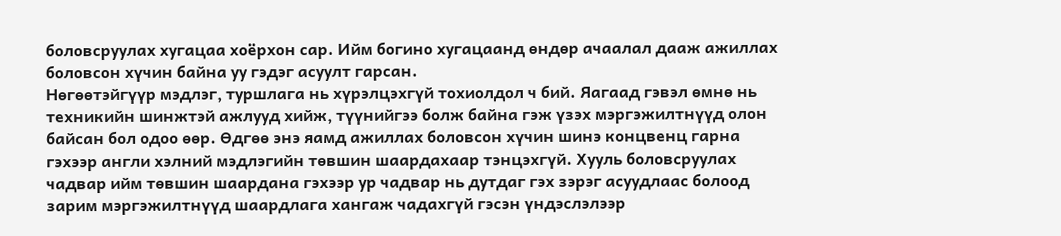боловсруулах хугацаа хоёрхон сар. Ийм богино хугацаанд өндөр ачаалал дааж ажиллах боловсон хүчин байна уу гэдэг асуулт гарсан.
Нөгөөтэйгүүр мэдлэг, туршлага нь хүрэлцэхгүй тохиолдол ч бий. Яагаад гэвэл өмнө нь техникийн шинжтэй ажлууд хийж, түүнийгээ болж байна гэж үзэх мэргэжилтнүүд олон байсан бол одоо өөр. Өдгөө энэ яамд ажиллах боловсон хүчин шинэ концвенц гарна гэхээр англи хэлний мэдлэгийн төвшин шаардахаар тэнцэхгүй. Хууль боловсруулах чадвар ийм төвшин шаардана гэхээр ур чадвар нь дутдаг гэх зэрэг асуудлаас болоод зарим мэргэжилтнүүд шаардлага хангаж чадахгүй гэсэн үндэслэлээр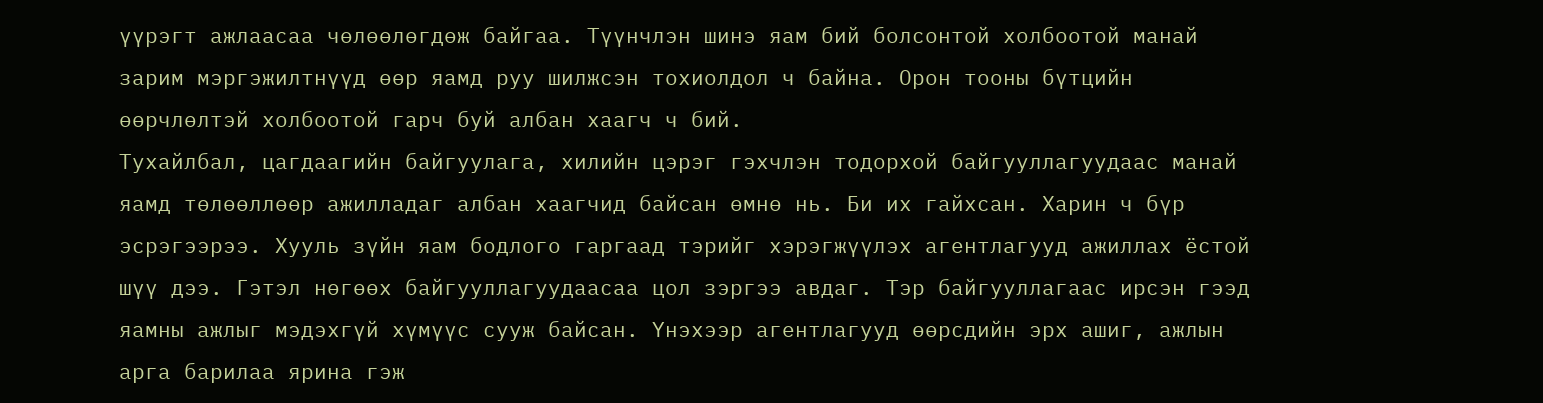үүрэгт ажлаасаа чөлөөлөгдөж байгаа. Түүнчлэн шинэ яам бий болсонтой холбоотой манай зарим мэргэжилтнүүд өөр яамд руу шилжсэн тохиолдол ч байна. Орон тооны бүтцийн өөрчлөлтэй холбоотой гарч буй албан хаагч ч бий.
Тухайлбал, цагдаагийн байгуулага, хилийн цэрэг гэхчлэн тодорхой байгууллагуудаас манай яамд төлөөллөөр ажилладаг албан хаагчид байсан өмнө нь. Би их гайхсан. Харин ч бүр эсрэгээрээ. Хууль зүйн яам бодлого гаргаад тэрийг хэрэгжүүлэх агентлагууд ажиллах ёстой шүү дээ. Гэтэл нөгөөх байгууллагуудаасаа цол зэргээ авдаг. Тэр байгууллагаас ирсэн гээд яамны ажлыг мэдэхгүй хүмүүс сууж байсан. Үнэхээр агентлагууд өөрсдийн эрх ашиг, ажлын арга барилаа ярина гэж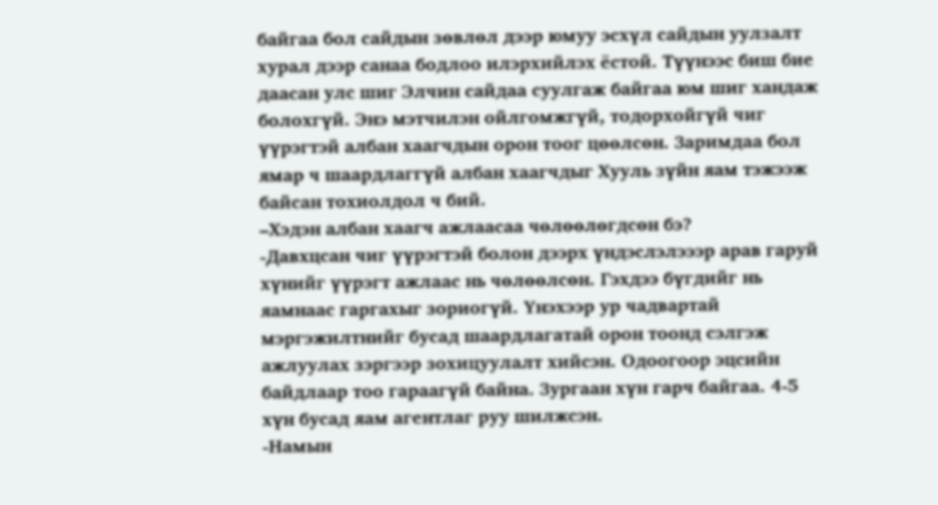байгаа бол сайдын зөвлөл дээр юмуу эсхүл сайдын уулзалт хурал дээр санаа бодлоо илэрхийлэх ёстой. Түүнээс биш бие даасан улс шиг Элчин сайдаа суулгаж байгаа юм шиг хандаж болохгүй. Энэ мэтчилэн ойлгомжгүй, тодорхойгүй чиг үүрэгтэй албан хаагчдын орон тоог цөөлсөн. Заримдаа бол ямар ч шаардлаггүй албан хаагчдыг Хууль зүйн яам тэжээж байсан тохиолдол ч бий.
–Хэдэн албан хаагч ажлаасаа чөлөөлөгдсөн бэ?
-Давхцсан чиг үүрэгтэй болон дээрх үндэслэлэээр арав гаруй хүнийг үүрэгт ажлаас нь чөлөөлсөн. Гэхдээ бүгдийг нь яамнаас гаргахыг зориогүй. Үнэхээр ур чадвартай мэргэжилтнийг бусад шаардлагатай орон тоонд сэлгэж ажлуулах зэргээр зохицуулалт хийсэн. Одоогоор эцсийн байдлаар тоо гараагүй байна. Зургаан хүн гарч байгаа. 4-5 хүн бусад яам агентлаг руу шилжсэн.
-Намын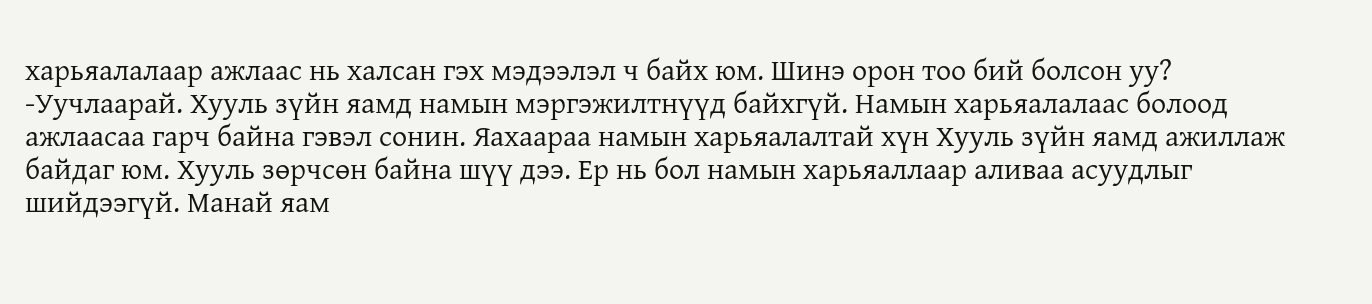харьяалалаар ажлаас нь халсан гэх мэдээлэл ч байх юм. Шинэ орон тоо бий болсон уу?
-Уучлаарай. Хууль зүйн яамд намын мэргэжилтнүүд байхгүй. Намын харьяалалаас болоод ажлаасаа гарч байна гэвэл сонин. Яахаараа намын харьяалалтай хүн Хууль зүйн яамд ажиллаж байдаг юм. Хууль зөрчсөн байна шүү дээ. Ер нь бол намын харьяаллаар аливаа асуудлыг шийдээгүй. Манай яам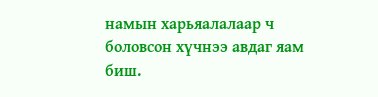намын харьяалалаар ч боловсон хүчнээ авдаг яам биш.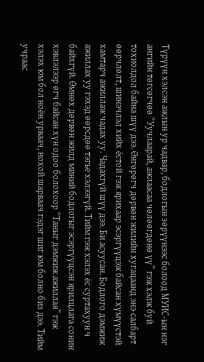Түрүүн хэлсэн ажлын ур чадвар, бодлогын зөрүүнээс болоод МУИС-ын нэг ангийн төгсөгчөө “Уучлаарай, ажлаасаа чөлөөгдөнө үү” гэж хэлж буй тохиолдол байна шүү дээ. Өнгөрөгч дөрвөн жилийн хугацаанд энэ салбарт өөрчлөлт, шинэчлэл хийх ёстой гэж ярихаар эсэргүүцэж байсан хүмүүстэй хамтарч ажиллаж чадах уу. Чадахгүй шүү дээ. Би асуусан. Бодлого дэмжиж ажиллах уу гэхэд өөрсдөө тэгье хэлээгүй. Тийм гэж хэлэх ёс суртахуун ч байхгүй. Өмнөх дөрвөн жилд миний бодлогыг эсэргүүцсэн ярилцлага сонин хэвлэлээр өгч байсан хүн одоо болохоор “Таныг дэмжиж ажиллая” гэж хэлэх юм бол ноён урваач, нохой шарваач гэдэг шиг юм болно биз дээ. Тийм учраас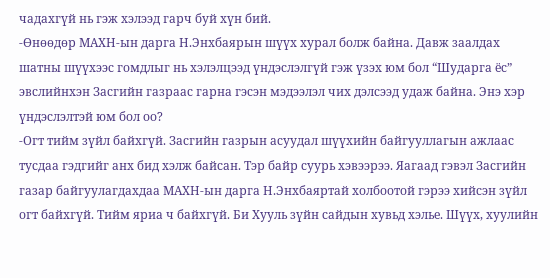чадахгүй нь гэж хэлээд гарч буй хүн бий.
-Өнөөдөр МАХН-ын дарга Н.Энхбаярын шүүх хурал болж байна. Давж заалдах шатны шүүхээс гомдлыг нь хэлэлцээд үндэслэлгүй гэж үзэх юм бол “Шударга ёс” эвслийнхэн Засгийн газраас гарна гэсэн мэдээлэл чих дэлсээд удаж байна. Энэ хэр үндэслэлтэй юм бол оо?
-Огт тийм зүйл байхгүй. Засгийн газрын асуудал шүүхийн байгууллагын ажлаас тусдаа гэдгийг анх бид хэлж байсан. Тэр байр суурь хэвээрээ. Яагаад гэвэл Засгийн газар байгуулагдахдаа МАХН-ын дарга Н.Энхбаяртай холбоотой гэрээ хийсэн зүйл огт байхгүй. Тийм яриа ч байхгүй. Би Хууль зүйн сайдын хувьд хэлье. Шүүх, хуулийн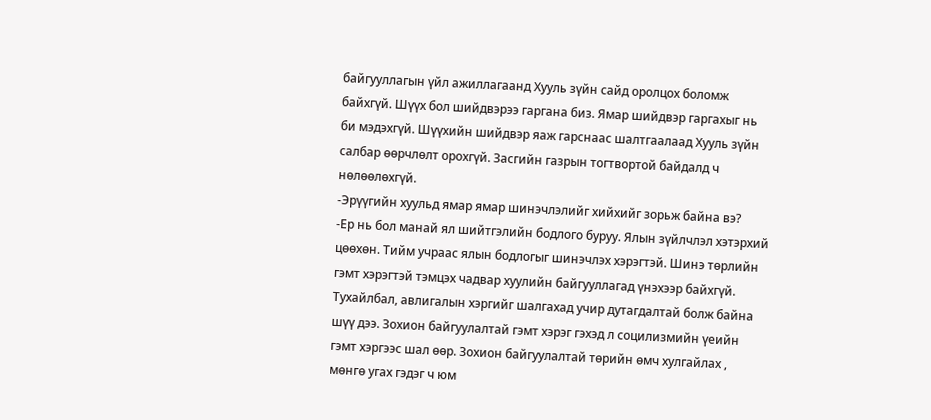байгууллагын үйл ажиллагаанд Хууль зүйн сайд оролцох боломж байхгүй. Шүүх бол шийдвэрээ гаргана биз. Ямар шийдвэр гаргахыг нь би мэдэхгүй. Шүүхийн шийдвэр яаж гарснаас шалтгаалаад Хууль зүйн салбар өөрчлөлт орохгүй. Засгийн газрын тогтвортой байдалд ч нөлөөлөхгүй.
-Эрүүгийн хуульд ямар ямар шинэчлэлийг хийхийг зорьж байна вэ?
-Ер нь бол манай ял шийтгэлийн бодлого буруу. Ялын зүйлчлэл хэтэрхий цөөхөн. Тийм учраас ялын бодлогыг шинэчлэх хэрэгтэй. Шинэ төрлийн гэмт хэрэгтэй тэмцэх чадвар хуулийн байгууллагад үнэхээр байхгүй. Тухайлбал, авлигалын хэргийг шалгахад учир дутагдалтай болж байна шүү дээ. Зохион байгуулалтай гэмт хэрэг гэхэд л социлизмийн үеийн гэмт хэргээс шал өөр. Зохион байгуулалтай төрийн өмч хулгайлах , мөнгө угах гэдэг ч юм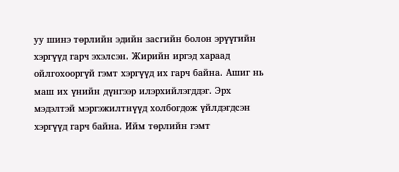уу шинэ төрлийн эдийн засгийн болон эрүүгийн хэргүүд гарч эхэлсэн. Жирийн иргэд хараад ойлгохооргүй гэмт хэргүүд их гарч байна. Ашиг нь маш их үнийн дүнгээр илэрхийлэгддэг. Эрх мэдэлтэй мэргэжилтнүүд холбогдож үйлдэгдсэн хэргүүд гарч байна. Ийм төрлийн гэмт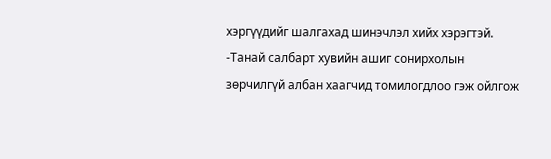хэргүүдийг шалгахад шинэчлэл хийх хэрэгтэй.
-Танай салбарт хувийн ашиг сонирхолын зөрчилгүй албан хаагчид томилогдлоо гэж ойлгож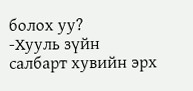болох уу?
-Хууль зүйн салбарт хувийн эрх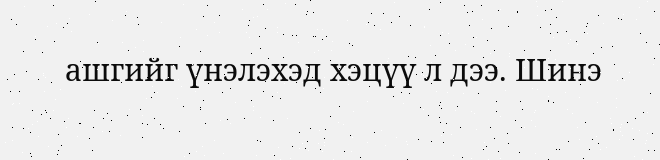ашгийг үнэлэхэд хэцүү л дээ. Шинэ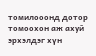томилооонд дотор томоохон аж ахуй эрхэлдэг хүн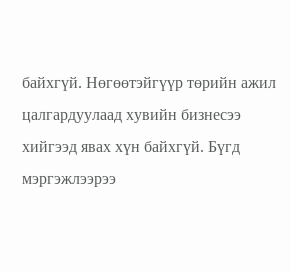байхгүй. Нөгөөтэйгүүр төрийн ажил цалгардуулаад хувийн бизнесээ хийгээд явах хүн байхгүй. Бүгд мэргэжлээрээ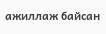ажиллаж байсан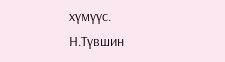хүмүүс.
Н.Түвшин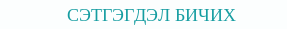СЭТГЭГДЭЛ БИЧИХ